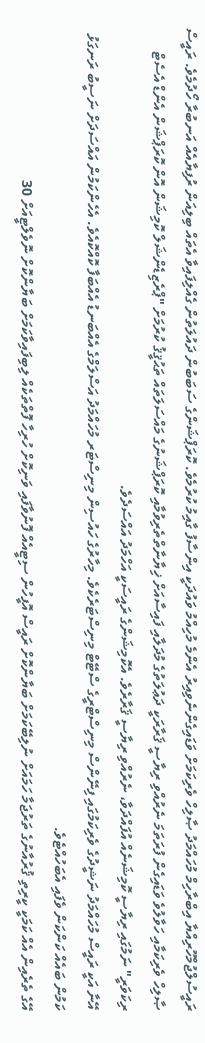ރައީސުލްޖުމްހޫރިއްޔާ އިބްރާހިމް މުހައްމަދު ޞާލިހް ވެރިކަމަށް ވަޑައިގެންނެވިއިރު އެންމެ މުހިއްމު ވައުދަކީ އިންސާފު ގާއިމު ކުރުމެވެ. ކޮރަޕްޝަންގެ ސަބަބުން ދައުލަތުން ގެއްލިފައިވާ އެތައް ބިލިއަން ރުފިޔާއެއް އަނބުރާ ހޯދުމެވެ. ރައީސް ޞާލިހް ވެރިކަމާއި ހަވާލުވެ ވަޑައިގެން ފުރަތަމަ ނެރުއްވި ރިޔާސީ ޤަރާރަކީ ދަޢުލަތުގެ މުދަލާއި ފައިސާއަށް ޚިޔާނާތްތެރިވުމާއި ކޮރަޕްޝަނުގެ މައްސަލަތައް ތަޙުޤީޤު ކުރުމަށް "ޕްރެޒިޑެންޝަލް ކޮމިޝަން އޮން ކޮރަޕްޝަން އެންޑް އެސެޓް ރިކަވަރީ" ނަމުގައި ރިޔާސީ ކޮމިޝަނެއް އުފައްދަވާ، ނެރުއްވި ރިޔާސީ ޤަރާރެވެ. އެކޮމިޝަންގެ ރައީސަކީ އަހްމަދު އައްސަދެވެ.
އޭނާ އަކީ ރައީސް މުހައްމަދު ނަޝީދުގެ ވެރިކަމުގައި ފިނޭންސް މިނިސްޓްރީގެ ސްޓޭޓް މިނިސްޓަރެކެވެ. މިހާރުގެ ހައުސިން މިނިސްޓަރ މުހައްމަދު އަސްލަމްގެ އެއްބަނޑު އެއްބަފާ ކޮއްކޮއެވެ. އެހެންކަމުން އައްސަދަށް ނަސީބު ރަނގަޅު ކަމުން ބައެއް ކަންކަން ވެފައި އެބަހުއްޓެވެ.
އޭގެ ތެރެއިން އެއް ކަމަކީ ކީރިތި ޤުރުއާނުގެ ތަރުޖަމާ ހަމައަށް ނުލިބޭކަމަށް ބަޔާންކޮށް ރައީސް އޮފީހުން ސިޓީއެއް ފޮނުވާފައި ވަނިކޮށް ހުރިހާ ފޮތްތަކެއް ލިބިފައިވާކަމަށް ބަޔާންކޮށް ނޮވެލްޓީއަށް 30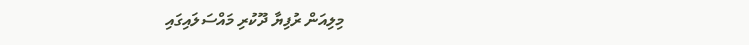މިލިއަން ރުފިޔާ ދޫކުރި މައްސަލައިގައި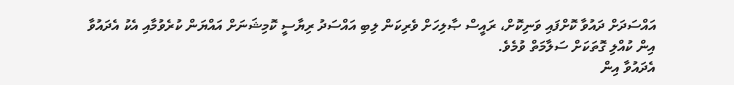އައްސަދަށް ދައުވާ ކޮށްފައި ވަނިކޮށް، ރައީސް ޞާލިހަށް ވެރިކަން ލިބި އައްސަދު ރިޔާސީ ކޮމިޝަނަށް އައްޔަން ކުރެވުމާއި އެކު އެދައުވާ އިން ކުއްލި ގޮތަކަށް ސަލާމަތް ވުމެވެ.
އެދައުވާ އިން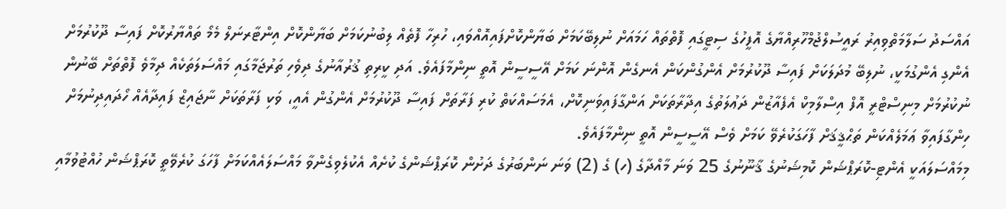އައްސަދު ސަލާމަތްވިއިރު ރައީސުލްޖުމްހޫރިއްޔާގެ އޮފީހުގެ ސިޓީގައި ފޮތްތައް ހަމައަށް ނުލިބޭކަމަށް ބަޔާންކޮށްފައިއޮއްވައި، ހުރިހާ ފޮތެއް ލިބުނުކަމަށް ބަޔާންކޮށް އިންޓާރނަލް މެމޯ ތައްޔާރުކޮށް ފައިސާ ދޫކުރުމަށް އެންގި އެންގުމަކީ، ނުލިބޭ މުދަލަކަށް ފައިސާ ދޫކުރުމަށް އެންގުންކަން އެނގެން އޮންނަ ކަމަށް އޭސީސީން އޮތީ ނިންމާފައެވެ. އަދި ކީރިތި ޤުރުއާނުގެ ދިވެހި ތަރުޖަމާގައި މައްސަލަތަކެއް ދިމާވެ ފޮތްތަށް ބޭނުން ނުކުރުމަށް މިނިސްޓްރީ އޮފް އިސްލާމިކް އެފެއާޒުން ދަޢުލަތުގެ އިދާރާތަކަށް އަންގާފައިވަނިކޮށް، އެމަސައްކަތް ކުރި ފަރާތަށް ފައިސާ ދޫކުރުމަށް އެންގުން އެއީ، ވަކި ފަރާތަކަށް ނާޖައިޒް ފައިދާއެއް ހޯދައިދިނުމަށް ހިންގާފައިވާ ޢަމަލެއްކަން ތަޙްޤީޤަށް ފާހަގަކުރެވޭ ކަމަށް ވެސް އޭސީސީން އޮތީ ނިންމާފައެވެ.
މިމައްސަލައަކީ އެންޓި-ކޮރަޕްޝަން ކޮމިޝަނުގެ ޤާނޫނުގެ 25 ވަނަ މާއްދާގެ (ހ) ގެ (2) ވަނަ ނަންބަރުގެ ދަށުން ކޮރަޕްޝަންގެ ކުށެއް އެކުލެވިގެންވާ މައްސަލައެއްކަމަށް ފާހަގަ ކުރެވޭތީ ކޮރަޕްޝަން ހުއްޓުވުމާއި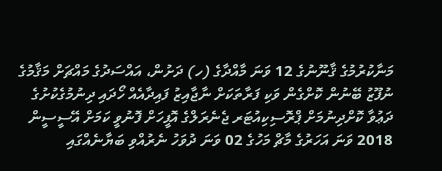މަނާކުރުމުގެ ޤާނޫނުގެ 12 ވަނަ މާއްދާގެ (ހ) ދަށުން، އައްސަދުގެ މައްޗަށް މަޤާމުގެ ނުފޫޒު ބޭނުން ކޮށްގެން ވަކި ފަރާތަކަށް ނާޖާއިޒު ފައިދާއެއް ހޯދައި ދިނުމުގެކުށުގެ ދަޢުވާ ކޮށްދިނުމަށް ޕްރޮސިކިއުޓަރ ޖެނެރަލްގެ އޮފީހަށް ފޮނުވީ ކަމަށް އޭސީސީން 2018 ވަނަ އަހަރުގެ މާޗް މަހުގެ 02 ވަނަ ދުވަހު ނެރުއްވި ބަޔާނެއްގައި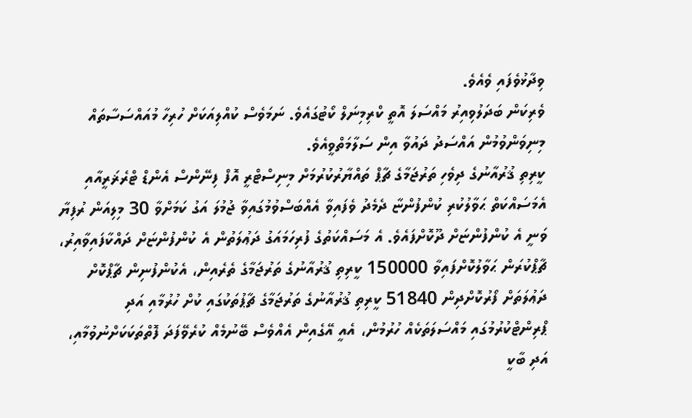ވިދާޅުވެފައި ވެއެވެ.
ވެރިކަން ބަދަލުވިއިރު މައްސަލަ އޮތީ ކްރިމިނަލް ކޯޓުގައެވެ. ނަމަވެސް ކުއްލިއަކަށް ހުރިހާ މުއައްސަސާތައް މިނިވަންވުމުން އައްސަދު ދައުވާ އިން ސަލާމަތްވީއެވެ.
ކީރިތި ޤުރުއާނުގެ ދިވެހި ތަރުޖަމާގެ ޗާޕް ތައްޔާރުކުރުމަށް މިނިސްޓްރީ އޮފް ފިނޭންސް އެންޑް ޓްރެޜަރީއާއި އެމަސައްކަތް ޙަވާލުކުރި ކުންފުންޏާ ދެމެދު ވެފައިވާ އެއްބަސްވުމުގައިވާ ޖުމުލަ އަގު ކަމަށްވާ 30 މިލިއަން ރުފިޔާ ވަނީ އެ ކުންފުންޏަށް ދޫކޮށްފައެވެ. އެ މަސައްކަތުގެ ފުރިހަމައަގު ދަޢުލަތުން އެ ކުންފުންޏަށް ދައްކާފައިވާއިރު، ޗާޕްކުރަން ޙަވާލުކޮށްފައިވާ 150000 ކީރިތި ޤުރުއާނުގެ ތަރުޖަމާގެ ތެރެއިން، އެކުންފުނިން ޗާޕްކޮށް ދަޢުލަތަށް ފޯރުކޮށްދިން 51840 ކީރިތި ޤުރުއާނުގެ ތަރުޖަމާގެ ޗާޕުތަކުގައި ކުށް ހުރުމާއި އަދި ޕްރިންޓްކުރުމުގައި މައްސަލަތަކެއް ހުރުމުން، އެއީ އޭގެއިން އެއްވެސް ބޭނުމެއް ކުރެވޭފަދަ ފޮތްތަކަކަށްނުވުމާއި، އަދި ބާކީ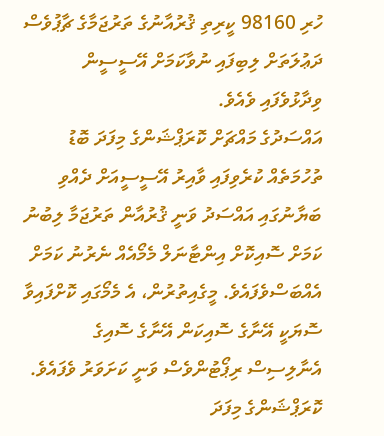ހުރި 98160 ކީރިތި ޤުރުއާނުގެ ތަރުޖަމާގެ ޗާޕުވެސް ދަޢުލަތަށް ލިބިފައި ނުވާކަމަށް އޭސީސީން ވިދާޅުވެފައި ވެއެވެ.
އައްސަދުގެ މައްޗަށް ކޮރަޕްޝަންގެ މިފަދަ ބޮޑު ތުހުމަތެއް ކުރެވިފައި ވާއިރު އޭސީސީއަށް ދެއްވި ބަޔާނުގައި އައްސަދު ވަނީ ޤުރުއާން ތަރުޖަމާ ލިބުނު ކަމަށް ސޮއިކޮށް އިންޓާނަލް މެމޯއެއް ނެރުނު ކަމަށް އެއްބަސްވެފައެވެ. މީގެއިތުރުން، އެ މެމޯގައި ކޮށްފައިވާ ސޮޔަކީ އޭނާގެ ސޮއިކަން އޭނާގެ ސޮއިގެ އެނާލިސިސް ރިޕޯޓުންވެސް ވަނީ ކަށަވަރު ވެފައެވެ.
ކޮރަޕްޝަންގެ މިފަދަ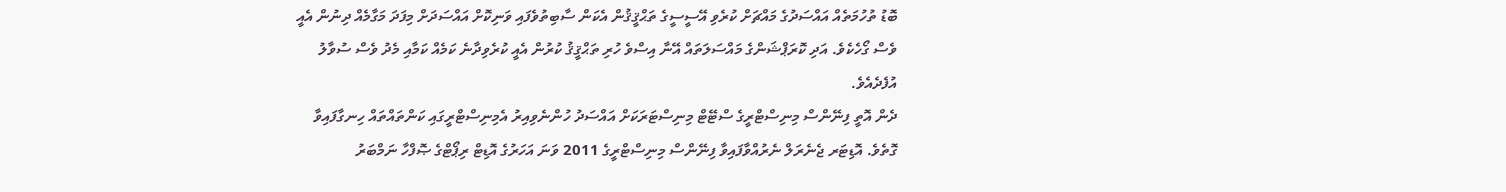ބޮޑު ތުހުމަތެއް އައްސަދުގެ މައްޗަށް ކުރެވި އޭސީސީގެ ތަޙްޤީޤުން އެކަން ސާބިތުވެފައި ވަނިކޮށް އައްސަދަށް މިފަދަ މަގާމެއް ދިނުން އެއީ ވެސް ގޯހެކެވެ. އަދި ކޮރަޕްޝަންގެ މައްސަލަތައް އޭނާ އިސްވެ ހުރި ތަޙްޤީޤު ކުރުން އެއީ ކުރެވިދާނެ ކަމެއް ކަމާއި މެދު ވެސް ސުވާލު އުފެދެއެވެ.
ދެން އޮތީ ފިނޭންސް މިނިސްޓްރީގެ ސްޓޭޓް މިނިސްޓަރަކަށް އައްސަދު ހުންނެވިއިރު އެމިނިސްޓްރީގައި ކަންތައްތައް ހިނގާފައިވާ ގޮތެވެ. އޮޑިޓަރ ޖެނެރަލް ނެރުއްވާފައިވާ ފިނޭންސް މިނިސްޓްރީގެ 2011 ވަނަ އަހަރުގެ އޮޑިޓް ރިޕޯޓްގެ ޞޮފްހާ ނަމްބަރު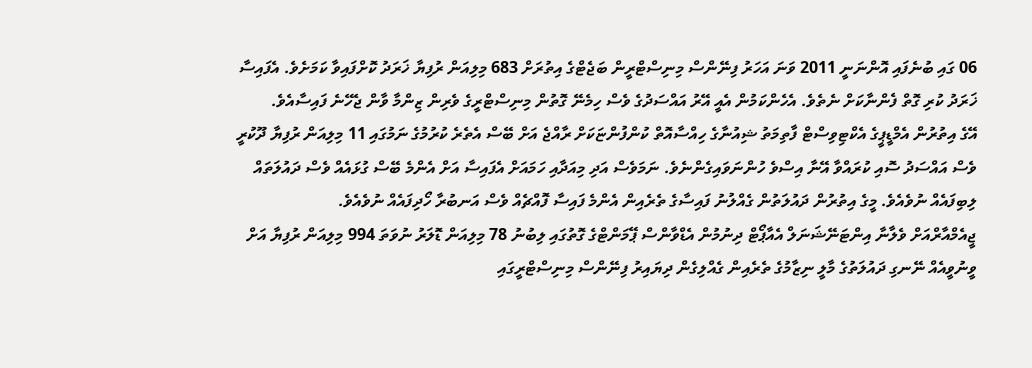06 ގައި ބުނެފައި އޮންނަނީ 2011 ވަނަ އަހަރު ފިނޭންސް މިނިސްޓްރީން ބަޖެޓްގެ އިތުރަށް 683 މިލިއަން ރުފިޔާ ޚަރަދު ކޮށްފައިވާ ކަމަށެވެ. އެފައިސާ ޚަރަދު ކުރި ގޮތް ފެންނާކަށް ނެތެވެ. އެހެންކަމުން އެއީ އޭރު އައްސަދުގެ ވެސް ހިމެނޭ ގޮތުން މިނިސްޓްރީގެ ވެރިން ޒިންމާ ވާން ޖެހޭނެ ފައިސާއެވެ.
އޭގެ އިތުރުން އެމްޑީޕީގެ އެކްޓިވިސްޓް ފާތިމަތު ޝިއުނާގެ ހިއްސާއޮތް ކުންފުންޏަކަށް ރާއްޖެ އަށް ބޭސް އެތެރެ ކުރުމުގެ ނަމުގައި 11 މިލިއަން ރުފިޔާ ދޫކުރީ ވެސް އައްސަދު ސޮއި ކުރައްވާ އޭނާ އިސްވެ ހުންނަވައިގެންނެވެ. ނަމަވެސް އަދި މިއަދާއި ހަމައަށް އެފައިސާ އަށް އެންމެ ބޭސް ގުޅައެއް ވެސް ދައުލަތައް ލިބިފައެއް ނުވެއެވެ. މީގެ އިތުރުން ދައުލަތުން ގެއްލުނު ފައިސާގެ ތެރެއިން އެންމެ ފައިސާ ފޮއްޗެއް ވެސް އަނބުރާ ހޯދިފައެއް ނުވެއެވެ.
ޖީއެމްއާރްއަށް ވެލާނާ އިންޓަނޭޝަނަލް އެއާޕޯޓް ދިނުމުން އެޑްވާންސް ޕޭމަންޓްގެ ގޮތުގައި ލިބުނު 78 މިލިއަން ޑޮލަރު ނުވަތަ 994 މިލިއަން ރުފިޔާ އަށް ވީނުވީއެއް ނޭނގި ދައުލަތުގެ މާލީ ނިޒާމުގެ ތެރެއިން ގެއްލިގެން ދިޔައިރު ފިނޭންސް މިނިސްޓްރީގައި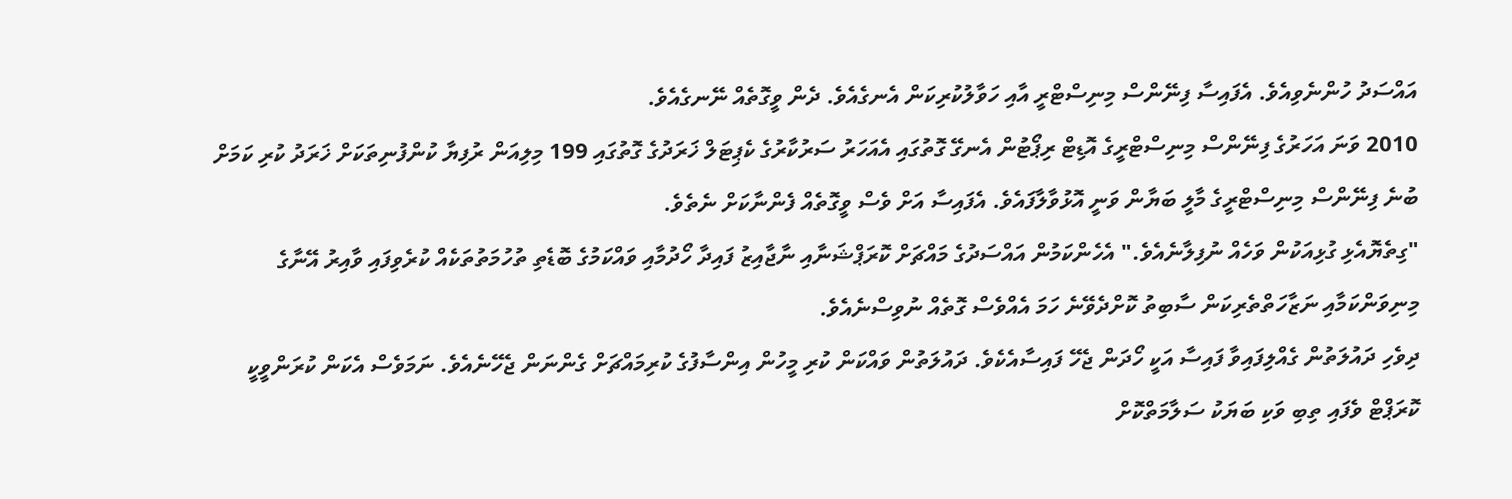އައްސަދު ހުންނެވިއެވެ. އެފައިސާ ފިނޭންސް މިނިސްޓްރީ އާއި ހަވާލުކުރިކަން އެނގެއެވެ. ދެން ވީގޮތެއް ނޭނގެއެވެ.
2010 ވަނަ އަހަރުގެ ފިނޭންސް މިނިސްޓްރީގެ އޮޑިޓް ރިޕޯޓުން އެނގޭ ގޮތުގައި އެއަހަރު ސަރުކާރުގެ ކެޕިޓަލް ޚަރަދުގެ ގޮތުގައި 199 މިލިއަން ރުފިޔާ ކުންފުނިތަކަށް ޚަރަދު ކުރި ކަމަށް ބުނެ ފިނޭންސް މިނިސްޓްރީގެ މާލީ ބަޔާން ވަނީ އޮޅުވާލާފައެވެ. އެފައިސާ އަށް ވެސް ވީގޮތެއް ފެންނާކަށް ނެތެވެ.
"ގިތެޔޮއެޅި ގުޅިއަކުން ވަހެއް ނުފިލާނެއެވެ." އެހެންކަމުން އައްސަދުގެ މައްޗަށް ކޮރަޕްޝަނާއި ނާޖާއިޒު ފައިދާ ހޯދުމާއި ވައްކަމުގެ ބޮޑެތި ތުހުމަތުތަކެއް ކުރެވިފައި ވާއިރު އޭނާގެ މިނިވަންކަމާއި ނަޒާހަތްތެރިކަން ސާބިތު ކޮށްދެވޭނެ ހަމަ އެއްވެސް ގޮތެއް ނުވިސްނެއެވެ.
ދިވެހި ދައުލަތުން ގެއްލިފައިވާ ފައިސާ އަކީ ހޯދަން ޖެހޭ ފައިސާއެކެވެ. ދައުލަތުން ވައްކަން ކުރި މީހުން އިންސާފުގެ ކުރިމައްޗަށް ގެންނަން ޖެހޭނެއެވެ. ނަމަވެސް އެކަން ކުރަންވީކީ ކޮރަޕްޓް ވެފައި ތިބި ވަކި ބަޔަކު ސަލާމަތްކޮށް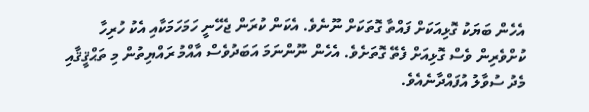އެހެން ބަޔަކު ގޮޅިއަކަށް ފައްތާ ގޮތަކަށް ނޫނެވެ. އެކަން ކުރަން ޖެހޭނީ ހަމަހަމަކާއި އެކު ހުރިހާ ކުށްވެރިން ވެސް ގޮޅިއަށް ފެތޭ ގޮތަށެވެ. އެހެން ނޫންނަމަ އަބަދުވެސް އާއްމު ރައްޔިތުން މި ތަޙްޤީޤާއި މެދު ސުވާލު އުފައްދާނެއެވެ.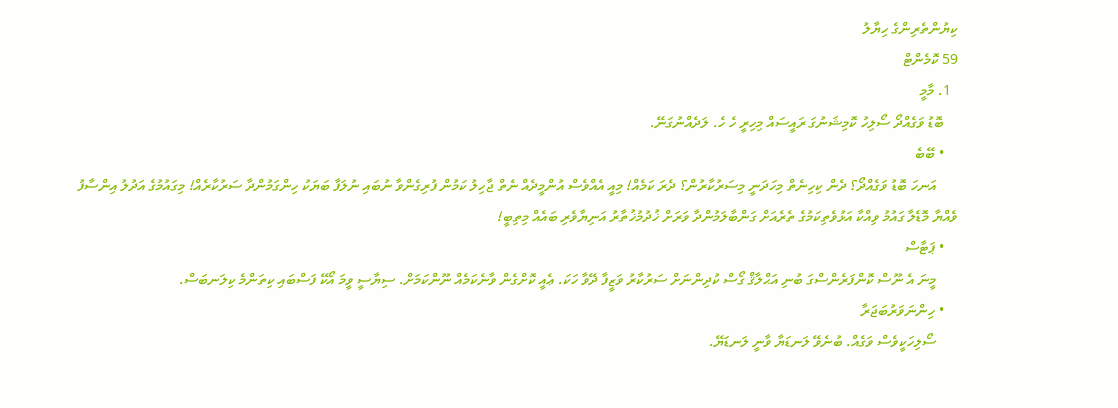ކިޔުންތެރިންގެ ހިޔާލު
59 ކޮމެންޓް
  1. މާމީ
    ބޮޑު ވަގެއްދޯ ސޯލިހު ކޮމިޝަނުގަ ރައީސައް މިހިރީ ހެ ހެ. ލަދެއްނުގަނޭ.
    • ބޭބެ
      އަނހަ ބޮޑު ވަގެއްދޯ؟ ދެން ކިހިނެތް މިހަދަނީ މިސަރުކާރުން؟ ދެރަ ކަމެއް! މިއީ އެއްވެސް އުންމީދެއް ނެތް ޖާހިލު ކަމުން ފުރިގެންވާ ނުބައި ނުލަފާ ބަޔަކު ހިންގަމުންދާ ސަރުކާރެއް! މިގައުމުގެ އަދުލު އިންސާފު ވެއްޔާ މޮޑެލާ ގައުމު ވިއްކާ އަޅުވެތިކަމުގެ ތެރެއަށް ގަންބާލަމުންދާ ވަރަށް ޚުދުމުޚުތާރު އަނިޔާވެރި ބައެއް މިތިބީ!
    • ޕަޓާސް
      މީނަ އެ ނޫސް ކޮންފަރެންސްގަ ބުނި އަޙްލާޤް ގޯސް ކުދިންނަށް ސަރުކާރު ވަޒީފާ ދޭވާ ހަކަ. ޢެއީ ކޮށްގެން ވާނެކަމެއް ނޫންކަމަށް. ސިޔާސީ ވީމަ އޯކޭ ފަސްބައި ކިތަންމެ ކިލަނބަސް.
    • ހިންނަވަރުބަޖަރާ
      ސޯލިހަކީވެސް ވަގެއް. ބުނެވޭ ލަނޑަޔާ ވާނީ ލަނޑަޔޭ.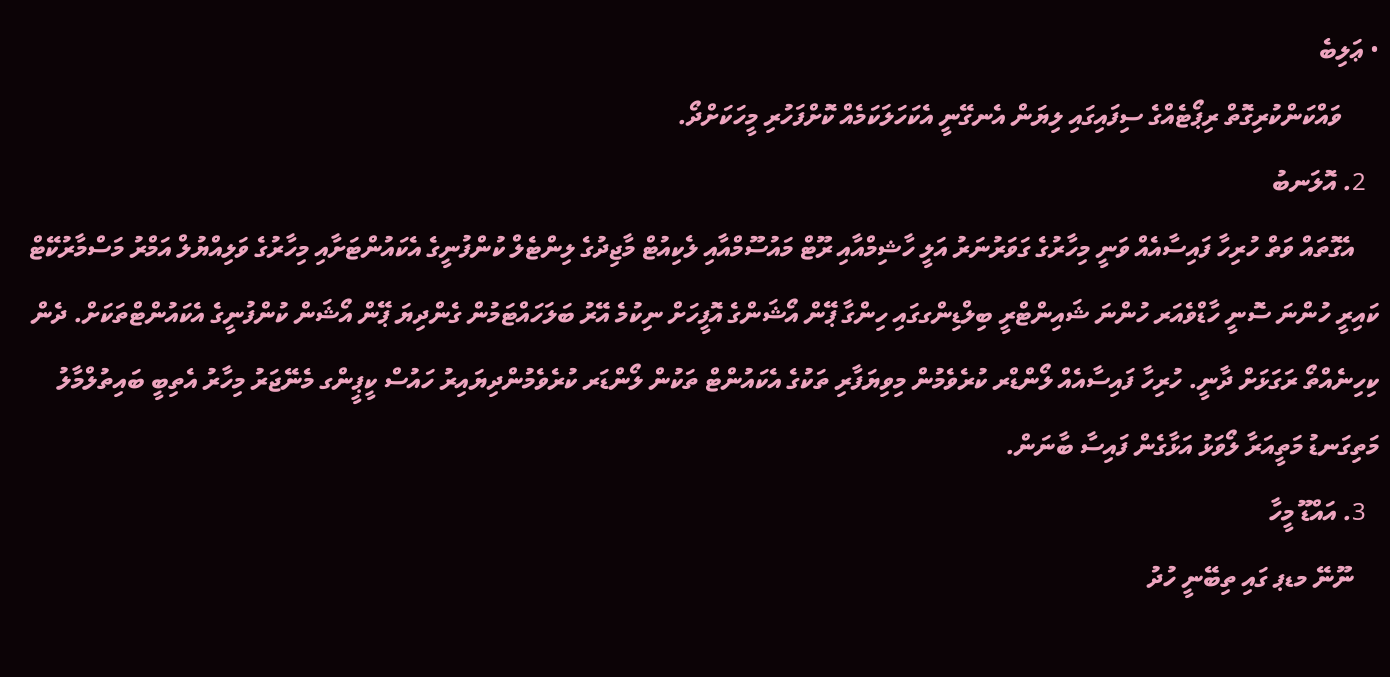• ޢަލިބެ
      ވައްކަންކުރިގޮތް ރިޕޯޓެއްގެ ސިފައިގައި ލިޔަން އެނގޭނީ އެކަހަލަކަމެއް ކޮށްފަހުރި މީހަކަށްދޯ.
  2. އޮލަނބު
    އެގޮތައް ވަތް ހުރިހާ ފައިސާއެއް ވަނީ މިހާރުގެ ގަވަރުނަރު އަލީ ހާޝިމްއާއި ރޫޓް މައުސޫމްއާއި ލެކިއުޓް މާޖިދުގެ ލިންޓެލް ކުންފުނީގެ އެކައުންޓަށާއި މިހާރުގެ ވަލިއްޔުލް އަމްރު މަސްމާރުކޭޓް ކައިރީ ހުންނަ ސޮނީ ހާޑްވެއަރ ހުންނަ ޝައިންޓްރީ ބިލްޑިންގގައި ހިންގާ ޕޭން އޯޝަންގެ އޮފީހަށް ނިކުމެ އޭރު ބަލަހައްޓަމުން ގެންދިޔަ ޕޭން އޯޝަން ކުންފުނީގެ އެކައުންޓްތަކަށް. ދެން ކިހިނެއްތޯ ރަގަޅަށް ދާނީ. ހުރިހާ ފައިސާއެއް ލޯންޑްރ ކުރެވެމުން މިވިޔަފާރި ތަކުގެ އެކައުންޓް ތަކުން ލޯންޑަރ ކުރެވެމުންދިޔައިރު ހައުސް ކީޕީންގ މެނޭޖަރު މިހާރު އެތިބީ ބައިތުލްމާލު މަތިގަނޑު މަތީއަރާ ލޯވަޅު އަޅާގެން ފައިސާ ބާނަން.
  3. އައްޑޫ މީހާ
    ނޫނޭ މޑޕ ގައި ތިބޭނީ ހުދު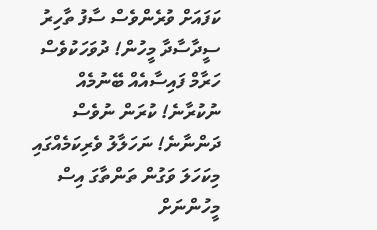ކަފައަށް ވުރެންވެސް ސާފު ތާހިރު ސީދާސާދާ މީހުން! ދުވަހަކުވެސް ހަރާމް ފައިސާއެއް ބޭނުމެއް ނުކުރާނެ! ކުރަން ނުވެސް ދަންނާނެ! ނަހަލާލު ވެރިކަމެއްގައި މިކަހަލަ ވަގުން ތަންތާގަ އިސް މީހުންނަށް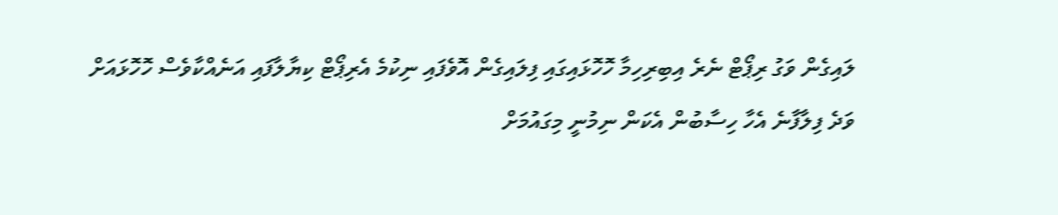ލައިގެން ވަގު ރިޕޯޓް ނެރެ އިބިރިހިމާ ހޮހޮޅައިގައި ފިލައިގެން އޮވެފައި ނިކުމެ އެރިޕޯޓް ކިޔާލާފައި އަނެއްކާވެސް ހޮހޮޅައަށް ވަދެ ފިލާފާނެ އެހާ ހިސާބުން އެކަން ނިމުނީ މިގައުމަށް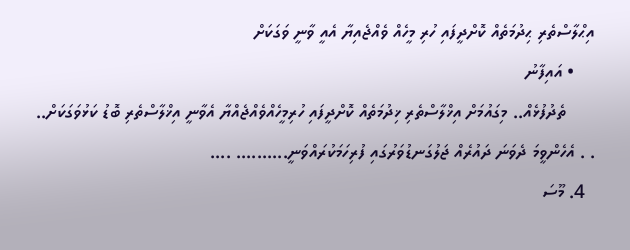އިޙްލާސްތެރި ޙިދުމަތެއް ކޮށްދީފައި ހުރި މީހެއް ވެއްޖެއިޔާ އެއީ ވާނީ ވަގަކަށް
    • އައިފާނު
      ތެދުފުޅެއް.. މިގައުމަށް އިޚްލާސްތެރި ޚިދުމަތެއް ކޮށްދީފައި ހުރިމީހެއްވެއްޖެއްޔާ އެވާނީ އިޚްލާސްތެރި ބޮޑު ކަޅުވަގަކަށް.. . . އެހެންވީމަ ދެވަނަ ދައުރެއް ޖަލުގަނޑުވަރުގައި ފުރިހަމަކުރައްވަނީ.......... ....
  4. މޫސަ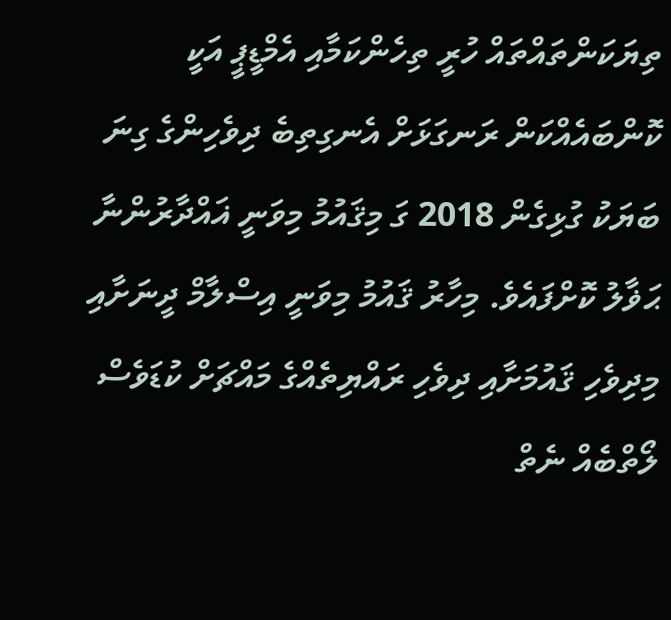ތިޔަކަންތައްތައް ހުރީ ތިހެންކަމާއި އެމްޑީޕީ އަކީ ކޮންބައެއްކަން ރަނގަޅަށް އެނގިތިބެ ދިވެހިންގެ ގިނަ ބަޔަކު ގުޅިގެން 2018 ގަ މިޤައުމު މިވަނީ ޣައްދާރުންނާ ޙަޥާލު ކޮށްފައެވެ. މިހާރު ޤައުމު މިވަނީ އިސްލާމް ދީނަށާއި މިދިވެހި ޤައުމަށާއި ދިވެހި ރައްޔިތެއްގެ މައްޗަށް ކުޑަވެސް ލޯތްބެއް ނެތް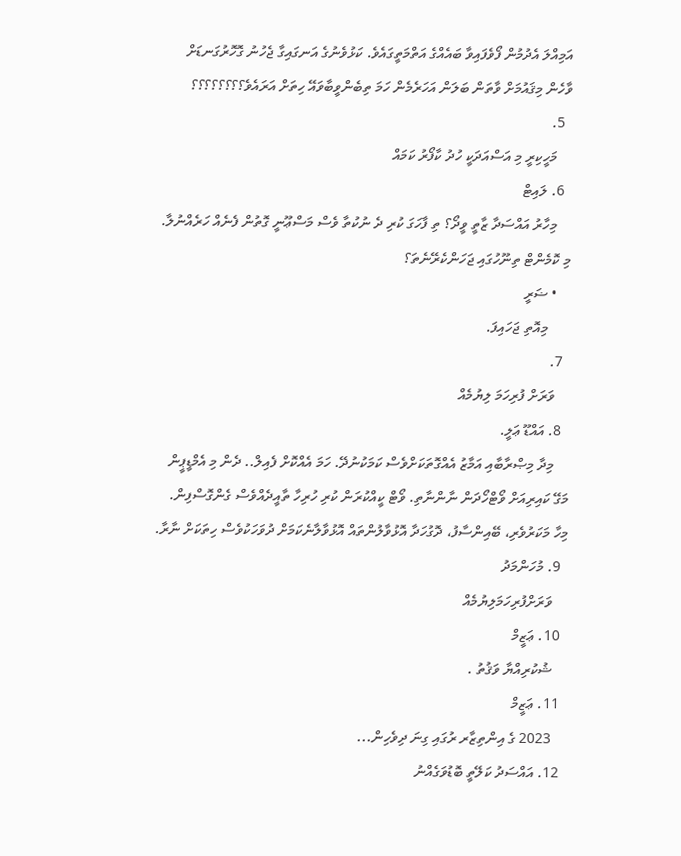އަމިއްލަ އެދުމުން ފޯވެފައިވާ ބައެއްގެ އަތްމަތީގައެވެ. ކަޅުވެނުގެ އަނގައިގާ ޖެހުނު ގޮހޮރުގަނޑަށް ވާހެން މިޤައުމަށް ވާތަން ބަލަން އަހަރެމެން ހަމަ ތިބެންވީބާވައޭ ހިތަށް އަރައެވެ؟؟؟؟؟؟؟؟
  5.
    މަހީކިރީ މި އަސްއަދަކީ ހުދު ކާފޯރު ކަމައް
  6. ލައިޓް
    މިހާރު އައްސަދާ ޒާތީ ވީދޯ؟ ތި ފާހަގަ ކުރި ދެ ނުކުތާ ވެސް މަސްޢޫނީ ގޮތުން ފެނެއް ހަރެއްނުލާ. މި ކޮމެންޓް ތިނޫހުގައި ޖަހަންކެރޭނެތަ؟
    • ޟަރީ
      މިއޮތި ޖަހައިފަ.
  7.
    ވަރަށް ފުރިހަމަ ލިޔުމެއް
  8. އައްޑޫ ޢަލީ.
    މިދާ މިޞްރާބާއި އަމާޒު އެއްގޮތަކަށްވެސް ކަމަކުނުދޭ. ހަމަ އެއްކޮށް ފެއިލް.. ދެން މި އެމްޑީޕީން މަގޭ ކައިރިއަށް ވޯޓްހޯދަން ނާންނާތި. ވޯޓް ކީއްކުރަން ކުރި ހުރިހާ ތާއީދެއްވެސް ގެންގޮސްފިން. މިހާ މަކަރުވެރި، ބޭއިންސާފު، ދޮގުހަދާ އޮޅުވާލުންތައް އޮޅުވާލާނެކަމަށް ދުވަހަކުވެސް ހިތަކަށް ނާރާ.
  9. މުހަންމަދު
    ވަރަށްފުރިހަމަލިޔުމެއް
  10. ޢަޒީމް
    ޝުކުރިއްޔާ ވަޤުތު .
  11. ޢަޒީމް
    2023 ގެ އިންތިޒާރ ރުގައި ގިނަ ދިވެހިން...
  12. އައްސަދު ކަލޭތީ ބޮޑުވަގެއްނު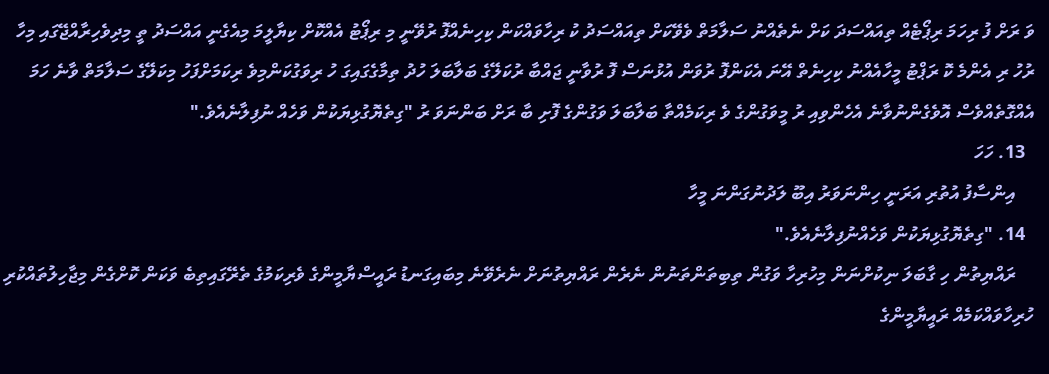ވަ ރަށް ފު ރިހަމަ ރިޕޯޓެއް ތިއައްސަދަ ކަށް ނެތެއްނު ސަލާމަތް ވެވޭކަށް ތިއައްސަދު ކު ރިހާވައްކަން ކިހިނެއްފޮ ރުވޭނީ މި ރިޕޯޓު އެއްކޮށް ކިޔާލީމަ މިއެގެނީ އައްސަދު ތީ މިދިވެހިރާއްޖޭގައި މިހާ ރުހު ރި އެންމެ ކޮ ރަޕްޓު މީހާއެއްނު ކިހިނެތް އޭނަ އެކަންފޮ ރުވަން އުޅުނަސް ފޮ ރުވާނީ ޖައްބާ ރުކަލޭގެ ބަލާބަލަ ހުދު ތިމާގެގައިގަ ހު ރިވަގުކަންމިވެ ރިކަމަށްފަހު މިކަލޭގެ ސަލާމަތް ވާނެ ހަމަ އެއްގޮތެއްވެސް އޮވެގެންނުވާނެ އެހެންވިއި ރު މީވަގުންގެ ވެ ރިކަމެއްތާ ބަލާބަލަ ވަގުންގެ ފޮށި ބާ ރަށް ބަންނަވަ ރު "ގިތެޔޮގުޅިޔަކުން ވަހެއް ނުފިލާނެއެވެ."
  13. ހަހަ
    އިންސާފު އުތުރި އަރަނީ ހިންނަވަރު އިބޫ ލަދުނުގަންނަ މީހާ
  14. "ގިތެޔޮގުޅިޔަކުން ވަހެއްނުފިލާނެއެވެ."
    ރައްޔިތުން ހި ގާބަލަ ނިކުށްނަން މިހުރިހާ ވަގުން ތިބިތަންތަނުން ނެރެން ރައްޔިތުނަށް ނެރެވޭނެ މިބައިގަނޑު ރައީސްޔާމީންގެ ވެރިކަމުގެ ތެރޭގައިތިބެ ވަކަން ކޮށްގެން މިޖާހިލުތައްކުރި ހުރިހާވައްކަމެއް ރައީޔާމީންގެ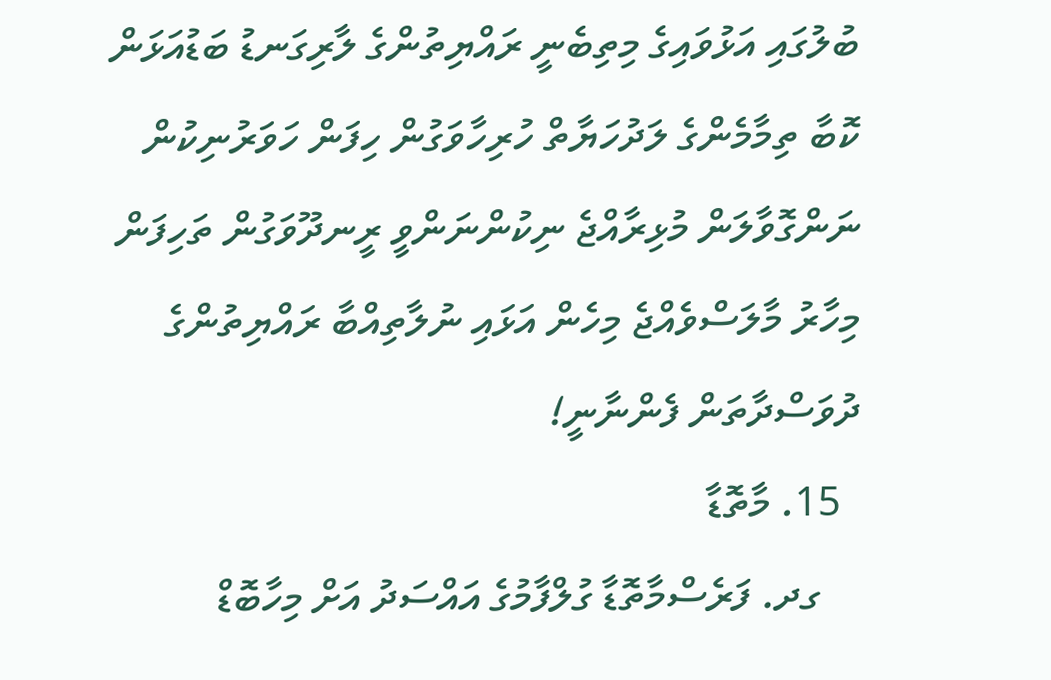ބުލުގައި އަޅުވައިގެ މިތިބެނީ ރައްޔިތުންގެ ލާރިގަނޑު ބަޑުއަޅަން ކޮބާ ތިމާމެންގެ ލަދުހަޔާތް ހުރިހާވަގުން ހިފަން ހަވަރުނިކުން ނަންގޮވާލަން މުޅިރާއްޖެ ނިކުންނަންވީ ރީނދޫވަގުން ތަހިފަން މިހާރު މާލަސްވެއްޖެ މިހެން އަޅައި ނުލާތިއްބާ ރައްޔިތުންގެ ދުވަސްދާތަން ފެންނާނީ!
  15. މާތޮޑާ
    ގދ. ފަރެސްމާތޮޑާ ގުލްފާމުގެ އައްސަދު އަށް މިހާބޮޑް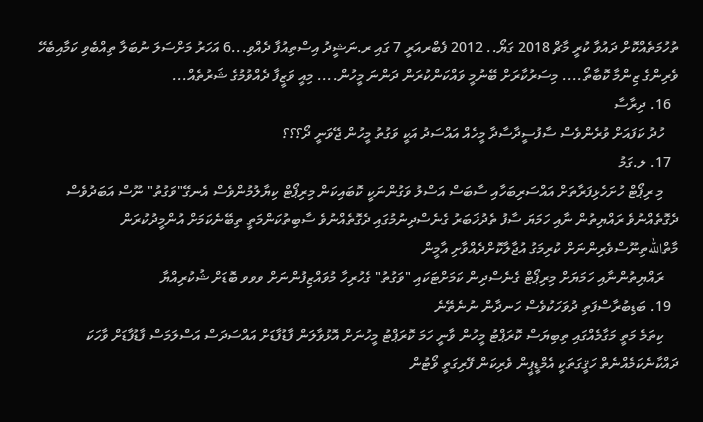ތުހުމަތެއްކޮށް ދައުވާ ކުރީ މާޗް 2018 ގަޔޯ.. 2012 ފެބްރއަރީ 7 ގައި ރ.ނަޝީދު އިސްތިއުފާ ދެއްވި...6 އަހަރު މަށްސަލަ ނުބަލާ ތިއްބެވި ކަމާއިބެހޭ ވެރިންގެ ޒިންމާ ކޮބާތޯ.... މިސަރުކާރަށް ބޭނުމީ ވައްކަންކުރަން ދަންނަ މީހުން.... މިއީ ވަޒީފާ ދެއްވުމުގެ ޝަރުތެއް...
  16. ދިރާސާ
    ހުދު ކަފައަށް ވުރެންވެސް ސާފުސީދާސާދާ މީހެއް އައްސަދު އަކީ ވަގުތު މީހުން ޖޭވަނީ ދޯ؟؟؟
  17. ލ.ގަމު
    މި ރިޕޯޓް ހުށަހެޅިފަރާތަށް އައްސަރިބަހާއި ސާބަސް އަސްލު ވަގުންނަކީ ކޮބައިކަން މިރިޕޯޓް ކިޔާލުމުންވެސް އެނގޭ"ވަގުތު" ނޫސް އަބަދުވެސް ދެގޮތެއްނުވެ ރައްޔިތުން ނާއި ހަމަޔަ ސާފު ތެދުޚަބަރު ގެނެސްދިނުމުގައި ދެގޮތެއްނުވެ ސާބިތުކަންމަތީ ތިބޭނެކަމަށް އުންމީދުކުރަން މާތްاللهތިނޫސްވެރިންނަށް ކުރިމަގު އުޖާލާކޮށްދެއްވާށި އާމީން
    ރައްޔިތުންނާއި ހަމަޔަށް މިރިޕޯޓް ގެނެސްދިން ކަމަށްޓަކައި "ވަގުތު" ގެހުރިހާ މުވައްޒިފުންނަށް ވވވ ބޮޑަށް ޝުކުރިއްޔާ
  19. ބަޑިބުރާސްފަތި ދުވަހަކުވެސް ހަނދާން ނުނެތޭނެ
    ކިތަމެ މަތީ މަގާމެއްގައި ތިބިޔަސް ކޮރަޕްޓު މީހުން ވާނީ ހަމަ ކޮރަޕްޓު މީހުނަށް އޮޅުވާލަން ފާޑުފާޑަށް އައްސަދަސް އަސްލަމަސް ފާޑުފާޑަށް ވާހަކަ ދައްކާނެކަމެއްނެތް ހަޤީގަތަކީ އެމްޑީޕީން ވެރިކަން ފޭރިގަތީ ވޯޓުން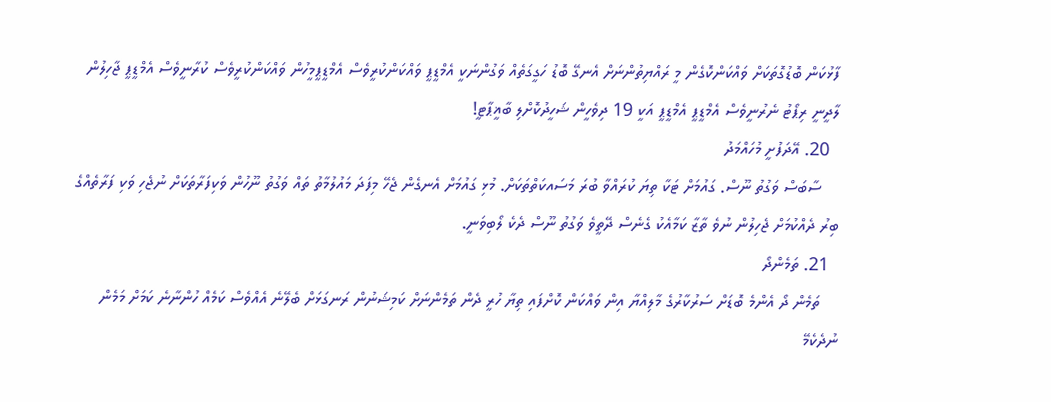ފާޅުކަން ބޮޑުގޮތަކަށް ވައްކަންކޮގެން މީ ރައްޔިތުންނަށް އެނގޭ ބޮޑު ހަގީގަތެއް ވަގުންނަކީ އެމްޑީޕީ ވައްކަންކުރީވެސް އެމްޑީޕީމީހުން ވައްކަންކުރީވެސް ކުރާނީވެސް އެމްޑީޕީ ޖާހިލުން ލާދީނީ ރިޕޯޓު ނެރުނީވެސް އެމްޑީޕީ އެމްޑީޕީ އަކީ 19 ދިވެހީން ޝަހީދުކޮށްލި ބާޣީޕާޓީ!
  20. އޭދަފުށީ މުހައްމަދު
    ސާބަސް ވަގުތު ނޫސް. ގައުމަށް ޓަކާ ތިޔަ ކުރައްވާ ބުރަ މަސައކަތްތަކަށް. މުޅި ގައުމަށް އެނގެން ޖެހޭ މިފަދަ މައުލުމާތު ތައް ވަގުތު ނޫހުން ވަކިފަރާތަކަށް ނުޖެހި ވަކި ފަރާތެއްގެ ބިރު ދެއްކުމަށް ޖެހިލުން ނުވެ ތާޒާ ކަމާއެކު ގެނެސް ދޭތީވެ ވަގުތު ނޫސް ދެކެ ލޯބިވަނީ.
  21. ތަމެންދޯ
    ތަމެން ދޯ އެންމެ ބޮޑަށް ސަރުކާރުގެ މާލިއްޔާ އިން ވައްކަން ކޮށްފައި ތިޔާ ހުރީ ދެން ތަމެންނަށް ކަމިޝަނުން ރަނގަޅަށް ބެލޭނެ އެއްވެސް ކަމެއް ހުންނާނެ ކަމަށް މަމެން ނުދެކެމޭ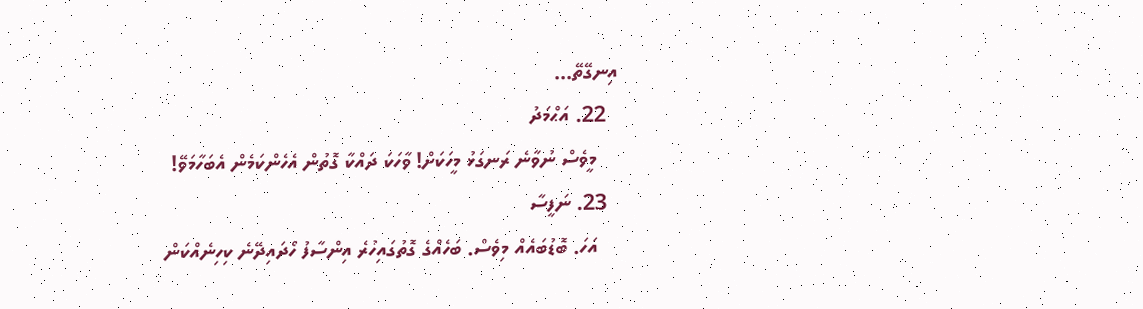އިނގޭތޭ...
  22. އަޙްމަދު
    މީވެސް ނުވާނެ ރަނގަޅު މީހަކަށް! ވާހަކަ ދައްކާ ގޮތުން އެހެންކަމެން އެބަހާމަވޭ!
  23. ނަފީސާ
    އަހަ. ބޮޑުބައެއް މިވެސް. ބަހެއްގެ ގޮތުގައިހުރެ އިންސާފު ހޯދައިދޭނެ ކިހިނެއްކަން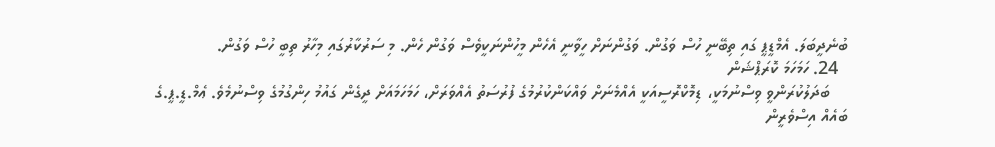ބުނެދީބަލަ. އެމްޑީޕީ ގައި ތިބޭނީ ހުސް ވަގުން. ވަގުންނަށް ހީވާނީ އެހެން މީހުންނަކީވެސް ވަގުން ހެން. މި ސަރުކާރުގައި މިހާރު ތިބީ ހުސް ވަގުން.
  24. ހަމަހަމަ ކޮރަޕްޝަން
    ބަދަލުކުރަންވީ ވިސްނުމަކީ، ޑިމޮކްރޮސީއަކީ އެއްމެނަށް ވައްކަންކުރުމުގެ ފުރުސަތު އެއްވަރަށް، ހަމަހަމައަށް ދީގެން ގައުމު ހިންގުމުގެ ވިސްނުމެވެ. ޢެމް.ޑީ.ޕީ.ގެ ބައެއް އިސްވެރީން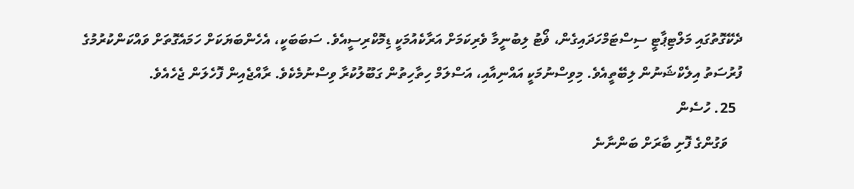ދެކޭގޮތުގައި މަލްޓިޕާޓީ ސިސްޓަމްހަދައިގެން، ޥޯޓު ލިބުނީމާ ވެރިކަމަށް އަރާކެއުމަކީ ޑިމޮކްރިސީއެވެ. ސަބަބަކީ، އެހެންބަޔަކަށް ހަމައެގޮތަށް ވައްކަންކުރުމުގެ ފުރުސަތު އިލެކްޝަނުން ލިބޭތީއެވެ. މިވިސްނުމަކީ އައްނިއާއި، އަސްލަމް ހިތާހިތުން ގަބޫލުކުރާ ވިސްނުމެކެވެ. ރާއްޖެއިން ފޮހެލަން ޖެހެއެވެ.
  25. ހުސެން
    ވަގުންގެ ފޮށި ބާރަށް ބަންނާނެ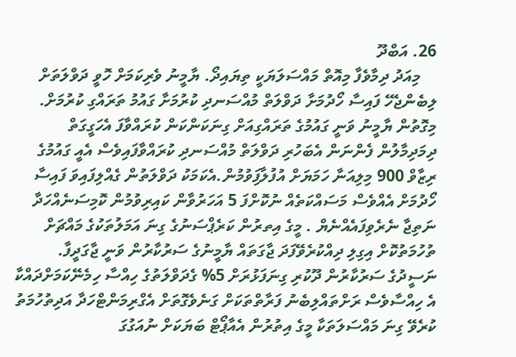26. އަބްދޫ
    މިއަދު ދިމާވެފާ މިއޮތް މައްސަލަޔަކީ ތިޔައިދޯ. ޔާމީނު ވެރިކަމަށް ހޮވީ ދަވްލަތަށް ލިބެންޖެހޭ ފައިސާ ހޯދުމަށާ ދަވްލަތް މުއްސަނދި ކުރުމަށާ ގައުމު ތަރައްގި ކުރުމަށް. މިގޮތުން ޔާމީނު ވަނީ ގައުމުގެ ތަރައްގިއަށް ގިނަކަންކަން ކުރައްވާފަ އެހަގީގަތް ދިމަދިމާލުން ފެންނަން އެބަހުރި ދަވްލަތް މުއްސަނދި ކުރައްވާފައިވެސް އެއީ ގައުމުގެ ރިޒާވް 900 މިލިއަނާ ހަމަޔަށް އުފުލާފަިވުމުން.އެކަމަކު ދަވްލަތުން ގެއްލިފައިވަ ފައިސާ ހޯދުމަށް އެއްވެސް މަސައްކަތެއް ނުކޮށްފަ 5 އަހަރުވާން ކައިރިވުމުން ކޮމިސަނެއްހަދާ ނަތިޖާ ނެރެވިފައެއްނެޔް . މީގެ އިތރުން ކަރެޕްސަނުގެ ގިނަ އަމަލުތަކުގެ މައްޗަށް ތުހުމަތުކޮށް އިގިލި ދިއްކުރެވޭފަދަ ޖާގަތައް ޔާމީނުގެ ސަރުކާރުން ވަނީ ޖާގަދީފާ. ނަސީދުގެ ސަރުކާރުން ދޫކުރި ގިނަފަޅުރަށް 5% ގެދަވްލަތުގެ ހިއްސާ ހިމެނޭކަމަށްދައްކާ އެ ހިއްސާވެސް ރަށްތައްލިބެނު ފަރާތްތަކަށް ގަނެވެގޮތަށް އެގްރިމަންޓްހަދާ އަދިތުހުމަތު ކުރެވޭ ގިނަ މައްސަލަތަކާ މީގެ އިތުރުން އެއާޕޯޓް ބަޔަކަށް ނުއަގުގަ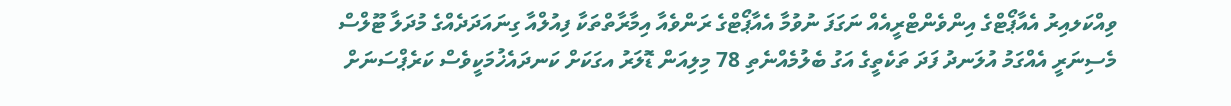ވިއްކަލއިރު އެއާޕޯޓްގެ އިންވެންޓްރީއެއް ނަގަފަ ނުވުމާ އެއާޕޯޓްގެ ރަންވެއާ އިމާރާތްތަކާ ފިއުލްއާ ގިނައަދަދެއްގެ މުދަލާ ޓޫލްސް މެސިނަރީ އެއްގަމު އުލަނދު ފަދަ ތަކެތީގެ އަގު ބެލުމެއްނެތި 78 މިލިއަން ޑޮލަރު އގަކަށް ކަނދައެޚުމަކީވެސް ކަރެޕްސަނަށް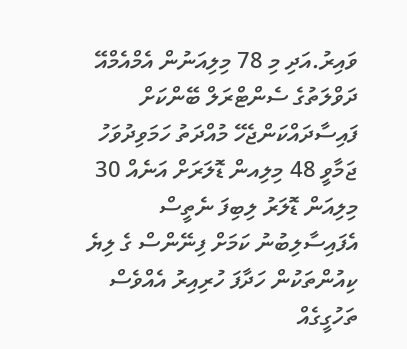ވައިރު.އަދި މި 78 މިލިއަނުން އެމްއެމްއޭ ދަވްލަތުގެ ސެންޓްރަލް ބޭންކަށް ފައިސާދައްކަންޖެހޭ މުއްދަތު ހަމަވިދުވަހު ޖަމާވީ 48 މިލިއން ޑޮލަރަށް އަނެއް 30 މިލިއަން ޑޮލަރު ލިބިފަ ނެތީސް އެފައިސާލިބުނު ކަމަށް ފިނޭންސް ގެ ލިޔެ ކިއުންތަކުން ހަދާފަ ހުރިއިރު އެއްވެސް ތަހުގީގެއް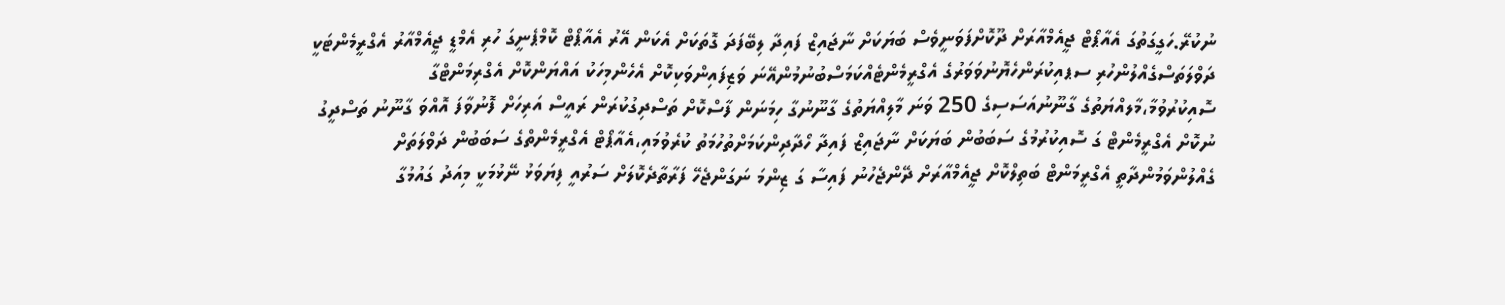ނުކުރޭ.ހަގީގަތުގަ އެއާޕޯޓް ޖީއެމްއާރަށް ދޫކޮށްފަވަނީވެސް ބަޔަކަށް ނާޖައިޒް ފައިދާ ލިބޭފަދަ ގޮތަކަށް އެކަން އޭރު އެއާޕޯޓް ކޮމްޕެނީގަ ހުރި އެމްޑީ ޖީއެމްއާރު އެގްރީމެންޓަކީ ދަވްލަތަސްގެއްލުންހުރި ސޕއިކުރަންހެޔޮނުވަވަރުގެ އެގްރީމެންޓެއްކަމަސްބުނުމުންއޭނަ ވަޒިފައިންވަކިކޮށް އެހެންމިހަކު އައްޔަންކޮށް އެގްރިމަންޓްގާ ސޮއިކުރުވުމާ،މާލއްޔަތުގެ ގާނޫނުއަސަސިގެ 250 ވަނަ މާލިއްޔަތުގެ ގާނޫނުގާ ހިމަނަން ފާސްކޮށް ތަސްދިގުކުރަން ރައީސް އަރިހަށް ފޮނުވާފަ އޮއްވަ ގާނޫނު ތަސްދީގު ނުކޮށް އެގްރީމެންޓް ގަ ސޮއިކުރުމުގެ ސަބަބުން ބަޔަކަށް ނާޖައިޒް ފައިދާ ހޯދާދިންކަމަށްތުހުމަތު ކުރެވުމައި،އެއާޕޯޓް އެގްރީމެންތްގެ ސަބަބުން ދަވްލަތަށް ގެއްލުންވަމުންދާތީ އެގްރީމަންޓް ބަތިލްކޮށް ޖީއެމްއާރަށް ދޭންޖެހުނު ފައިސާ ގަ ޒިންމަ ނަގަންޖެހޭ ފަރާތާދެކޮލަށް ސަރުއީ ފިޔަވަޅު ނޭޅުމަކީ މިއަދު ގައުމުގާ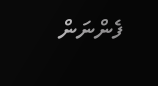ފެންނަން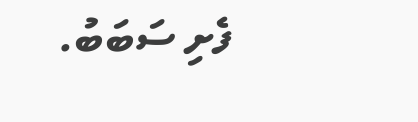ފެށި ސަބަބު.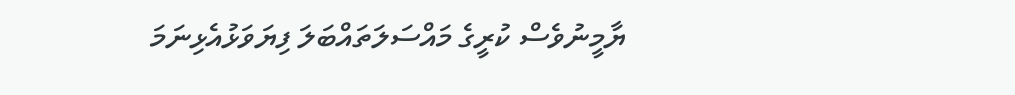ޔާމީނުވެސް ކުރީގެ މައްސަލަތައްބަލަ ފިޔަވަޅުއެޅިނަމަ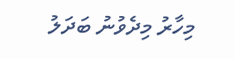މިހާރު މިދެވުނު ބަދަލު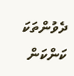ދެވުންތަކަ ކަންކަން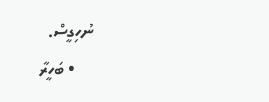ނުހިގީސް.
    • ބަހީރާ